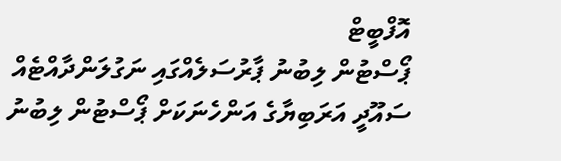އޮފްބީޓް
ޕޯސްޓުން ލިބުނު ޕާރުސަލެއްގައި ނަގުލަންދާއްޓެއް
ސައޫދީ އަރަބިޔާގެ އަންހެނަކަށް ޕޯސްޓުން ލިބުނު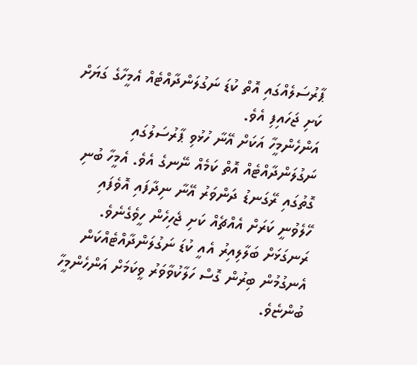ޕާރުސަލެއްގައި އޮތް ކުޑަ ނަގުލަންދާއްޓެއް އެމީހާގެ ގަޔަށް ކަށި ޖަހައިފި އެވެ.
އަންހެންމީހާ އަކަށް އޭނާ ހުޅުވި ޕާރުސަލުގައި ނަގުލަންދާއްޓެއް އޮތް ކަމެއް ނޭނގެ އެވެ. އެމީހާ ބުނި ގޮތުގައި ރޭގަނޑު ދަންވަރު އޭނާ ނިދާފައި އޮވެފައި ހޭލެވުނީ ކަރަށް އެއްޗެއް ކަށި ޖެހިހެން ހީވެގެނެވެ. ރަނގަޅަށް ބަލާލިއިރު އެއީ ކުޑަ ނަގުލަންދާއްޓެއްކަން އެނގުމުން ބިރުން ގޮސް ހަލާކުވާވަރު ވީކަމަށް އަންހެންމީހާ ބުންޏެވެ.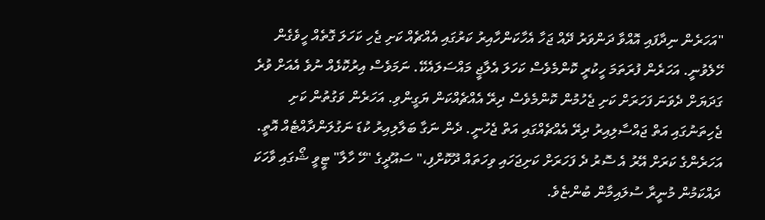"އަހަރެން ނިދާފައި އޮއްވާ ދަންވަރު ދޭއް ޖަހާ އެހާކަންހާއިރު ކަރުގައި އެއްޗެއް ކަށި ޖެހި ކަހަލަ ގޮތެއް ހީވެގެން ހޭލެވުނީ. އަހަރެން ފުރަތަމަ ހީކުރީ ކޮންމެވެސް ކަހަލަ އެލާޖީ މައްސަލައެކޭ. ނަމަވެސް އިރުކޮޅެއް ނުވެ އެއަށް ވުރެ ގަދަޔަށް ދެވަނަ ފަހަރަށް ކަށި ޖެހުމުން ކޮންމެވެސް ދިރޭ އެއްޗެއްކަން ޔަގީންވި. އަހަރެން ވަގުތުން ކަށި ޖެހިތަނުގައި އަތް ޖައްސާލިއިރު ދިރޭ އެއްޗެއްގައި އަތް ޖެހުނީ. ދެން ނަގާ ބަލާލިއިރު ކުޑަ ނަގުލަންދާއްޓެއް އޮތީ. އަހަރެންގެ ކަރަށް އޭރު އެ ސޮރު ދެ ފަހަރަށް ކަށިޖަހައި ވިހަތައް ދޫކޮށްފި،" ސައޫދީގެ "ހޭ ހާލާ" ޓީވީ ޝޯގައި ވާހަކަ ދައްކަމުން މުނީރާ ސުލައިމާން ބުންޏެވެ.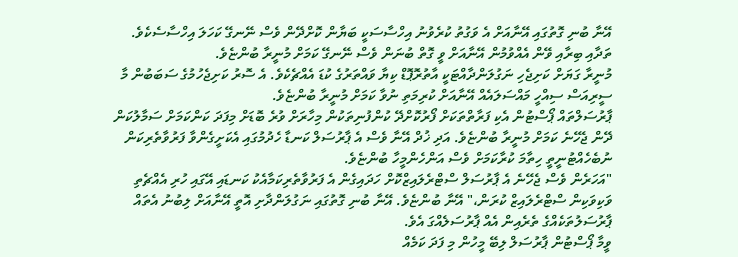އޭނާ ބުނި ގޮތުގައި އޭނާއަށް އެ ވަގުތު ކުރެވުނު އިހްސާސަކީ ބަޔާން ކޮށްދޭން ވެސް ނޭނގޭ ކަހަލަ އިހްސާސެކެވެ. ތަދާއި ބިރާއި ވޭން އެއްވުމުން އޭނާއަށް ވީ ގޮތް ބުނަން ވެސް ނޭނގޭ ކަމަށް މުނީރާ ބުންޏެވެ.
މުނީރާ ގަޔަށް ކަށިޖެހި ނަގުލަންދާއްޓަކީ އާތުރޮޕޮޑް ކިޔާ ވައްތަރުގެ ކުޑަ އެއްޗެކެވެ. އެ ސޮރު ކަށިޖެހުމުގެ ސަބަބުން މާ ސީރިއަސް ސިއްހީ މައްސަލައެއް އޭނާއަށް ކުރިމަތި ނުވާ ކަމަށް މުނީރާ ބުންޏެވެ.
ޕާރުސަލްތައް ޕޯސްޓުން އެކި ފަރާތްތަކަށް ފޯރުކޮށްދޭ ކުންފުނިތަކުން މިހާރަށް ވުރެ ބޮޑަށް މިފަދަ ކަންކަމަށް ސަމާލުކަން ދޭން ޖެހޭނެ ކަމަށް މުނީރާ ބުންޏެވެ. އަދި ޚުދް އޭނާ ވެސް އެ ޕާރުސަލް ކަނޑާ ހެދުމުގައި އެކަށީގެންވާ ފަރުވާތެރިކަން ނުބެހެއްޓުނީތީ ހިތާމަ ކުރާކަމަށް ވެސް އަންހެންމީހާ ބުންޏެވެ.
"އަހަރެން ވެސް ޖެހޭނެ އެ ޕާރުސަލް ސްޓްރެލައިޒްކޮށް ހަދައިގެން އެ ފަރުވާތެރިކަމާއެކު ކަނޑައި އޭގައި ހުރި އެއްޗެތި ވަކިވަކިން ސްޓްރެލައިޒް ކުރަން،" އޭނާ ބުންޏެވެ. އޭނާ ބުނި ގޮތުގައި ނަގުލަންދާށި އޮތީ އޭނާއަށް ލިބުނު އެތައް ޕާރުސަލުތަކެއްގެ ތެރެއިން އެއް ޕާރުސަލެއްގަ އެވެ.
ވީމާ ޕޯސްޓުން ޕާރުސަލް ލިބޭ މީހުން މި ފަދަ ކަމެއް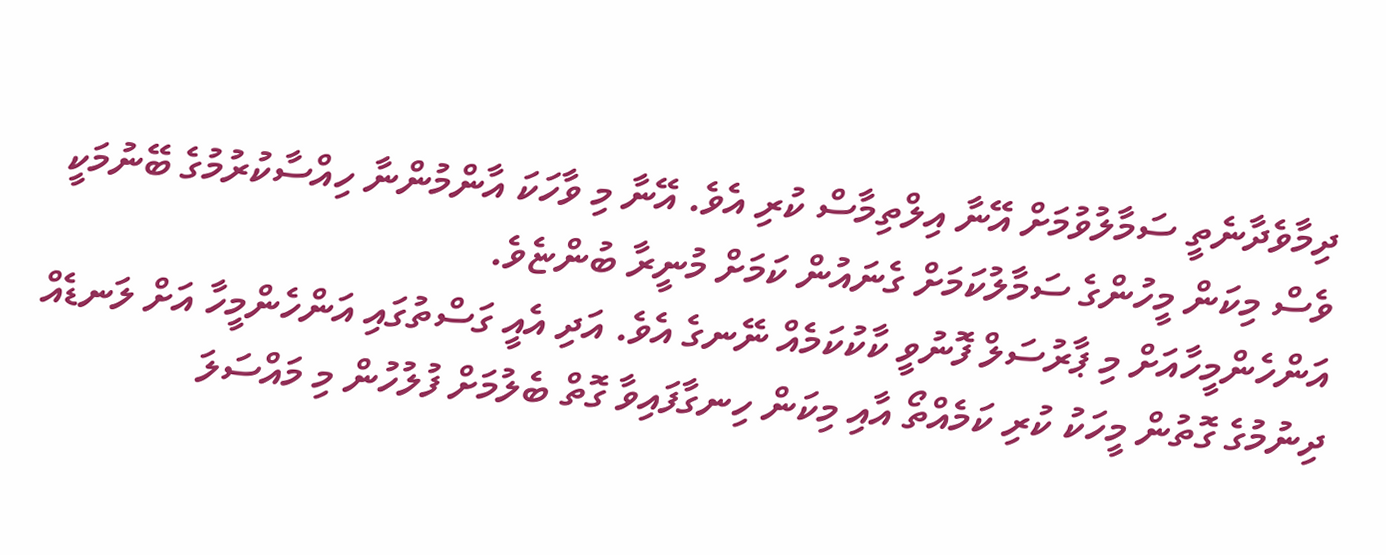ދިމާވެދާނެތީ ސަމާލުވުމަށް އޭނާ އިލްތިމާސް ކުރި އެވެ. އޭނާ މި ވާހަކަ އާންމުންނާ ހިއްސާކުރުމުގެ ބޭނުމަކީ ވެސް މިކަން މީހުންގެ ސަމާލުކަމަށް ގެނައުން ކަމަށް މުނީރާ ބުންޏެވެ.
އަންހެންމީހާއަށް މި ޕާރުސަލް ފޮނުވީ ކާކުކަމެއް ނޭނގެ އެވެ. އަދި އެއީ ގަސްތުގައި އަންހެންމީހާ އަށް ލަނޑެއް ދިނުމުގެ ގޮތުން މީހަކު ކުރި ކަމެއްތޯ އާއި މިކަން ހިނގާފައިވާ ގޮތް ބެލުމަށް ފުލުހުން މި މައްސަލަ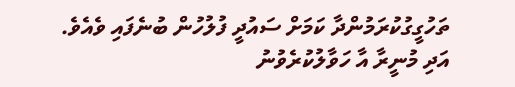ތަހުގީގުކުރަމުންދާ ކަމަށް ސައުދީ ފުލުހުން ބުނެފައި ވެއެވެ. އަދި މުނީރާ އާ ހަވާލުކުރެވުނު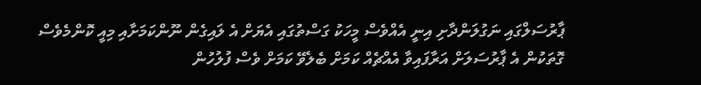ޕާރުސަލްގައި ނަގުލަންދާށި އިނީ އެއްވެސް މީހަކު ގަސްތުގައި އެޔަށް އެ ލައިގެން ނޫންކަމަށާއި މިއީ ކޮންމެވެސް ގޮތަކުން އެ ޕާރުސަލަށް އަރާފައިވާ އެއްޗެއް ކަމަށް ބެލެވޭ ކަމަށް ވެސް ފުލުހުން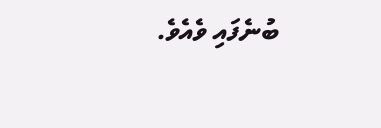ބުނެފައި ވެއެވެ.